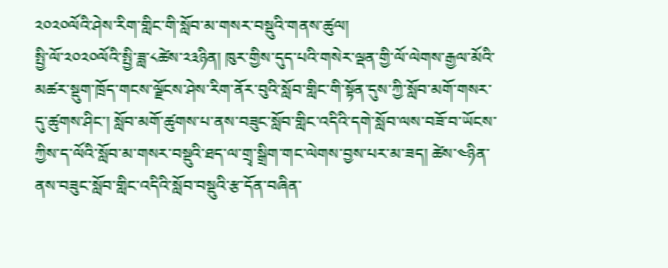༢༠༢༠ལོའི་ཤེས་རིག་གླིང་གི་སློབ་མ་གསར་བསྡུའི་གནས་ཚུལ།
སྤྱི་ལོ་༢༠༢༠ལོའི་སྤྱི་ཟླ་༨ཚེས་༢༣ཉིན། ཁུར་གྱིས་དུད་པའི་གསེར་ལྡན་གྱི་ལོ་ལེགས་རྒྱལ་མོའི་མཚར་སྡུག་ཁྲོད་གངས་ལྗོངས་ཤེས་རིག་ནོར་བུའི་སློབ་གླིང་གི་སྟོན་དུས་ཀྱི་སློབ་མགོ་གསར་དུ་ཚུགས་ཤིང་། སློབ་མགོ་ཚུགས་པ་ནས་བཟུང་སློབ་གླིང་འདིའི་དགེ་སློབ་ལས་བཟོ་བ་ཡོངས་ཀྱིས་ད་ལོའི་སློབ་མ་གསར་བསྡུའི་ཐད་ལ་གྲྭ་སྒྲིག་གང་ལེགས་བྱས་པར་མ་ཟད། ཚེས་༤ཉིན་ནས་བཟུང་སློབ་གླིང་འདིའི་སློབ་བསྡུའི་རྩ་དོན་བཞིན་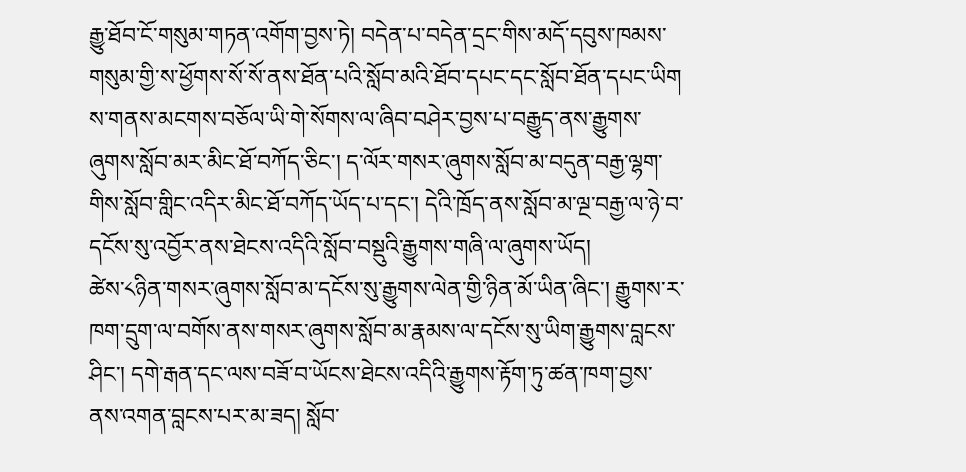རྒྱུ་ཐོབ་ངོ་གསུམ་གཏན་འགོག་བྱས་ཏེ། བདེན་པ་བདེན་དྲང་གིས་མདོ་དབུས་ཁམས་གསུམ་གྱི་ས་ཕྱོགས་སོ་སོ་ནས་ཐོན་པའི་སློབ་མའི་ཐོབ་དཔང་དང་སློབ་ཐོན་དཔང་ཡིག ས་གནས་མངགས་བཅོལ་ཡི་གེ་སོགས་ལ་ཞིབ་བཤེར་བྱས་པ་བརྒྱུད་ནས་རྒྱུགས་ཞུགས་སློབ་མར་མིང་ཐོ་བཀོད་ཅིང་། ད་ལོར་གསར་ཞུགས་སློབ་མ་བདུན་བརྒྱ་ལྷག་གིས་སློབ་གླིང་འདིར་མིང་ཐོ་བཀོད་ཡོད་པ་དང་། དེའི་ཁྲོད་ནས་སློབ་མ་ལྔ་བརྒྱ་ལ་ཉེ་བ་དངོས་སུ་འབྱོར་ནས་ཐེངས་འདིའི་སློབ་བསྡུའི་རྒྱུགས་གཞི་ལ་ཞུགས་ཡོད།
ཚེས་༨ཉིན་གསར་ཞུགས་སློབ་མ་དངོས་སུ་རྒྱུགས་ལེན་གྱི་ཉིན་མོ་ཡིན་ཞིང་། རྒྱུགས་ར་ཁག་དྲུག་ལ་བགོས་ནས་གསར་ཞུགས་སློབ་མ་རྣམས་ལ་དངོས་སུ་ཡིག་རྒྱུགས་བླངས་ཤིང་། དགེ་རྒན་དང་ལས་བཟོ་བ་ཡོངས་ཐེངས་འདིའི་རྒྱུགས་རྟོག་ཏུ་ཚན་ཁག་བྱས་ནས་འགན་བླངས་པར་མ་ཟད། སློབ་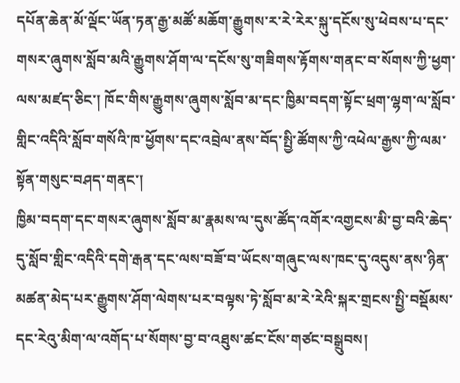དཔོན་ཆེན་མོ་ལྡོང་ཡོན་ཏན་རྒྱ་མཚོ་མཆོག་རྒྱུགས་ར་རེ་རེར་སྐུ་དངོས་སུ་ཕེབས་པ་དང་གསར་ཞུགས་སློབ་མའི་རྒྱུགས་ཤོག་ལ་དངོས་སུ་གཟིགས་རྟོགས་གནང་བ་སོགས་ཀྱི་ཕྱག་ལས་མཛད་ཅིང་། ཁོང་གིས་རྒྱུགས་ཞུགས་སློབ་མ་དང་ཁྱིམ་བདག་སྟོང་ཕྲག་ལྷག་ལ་སློབ་གླིང་འདིའི་སློབ་གསོའི་ཁ་ཕྱོགས་དང་འབྲེལ་ནས་བོད་སྤྱི་ཚོགས་ཀྱི་འཕེལ་རྒྱས་ཀྱི་ལམ་སྟོན་གསུང་བཤད་གནང་།
ཁྱིམ་བདག་དང་གསར་ཞུགས་སློབ་མ་རྣམས་ལ་དུས་ཚོད་འགོར་འགྱངས་མི་བྱ་བའི་ཆེད་དུ་སློབ་གླིང་འདིའི་དགེ་རྒན་དང་ལས་བཟོ་བ་ཡོངས་གཞུང་ལས་ཁང་དུ་འདུས་ནས་ཉིན་མཚན་མེད་པར་རྒྱུགས་ཤོག་ལེགས་པར་བལྟས་ཏེ་སློབ་མ་རེ་རེའི་སྐར་གྲངས་སྤྱི་བསྡོམས་དང་རེའུ་མིག་ལ་འགོད་པ་སོགས་བྱ་བ་འཐུས་ཚང་ངོས་གཙང་བསྒྲུབས།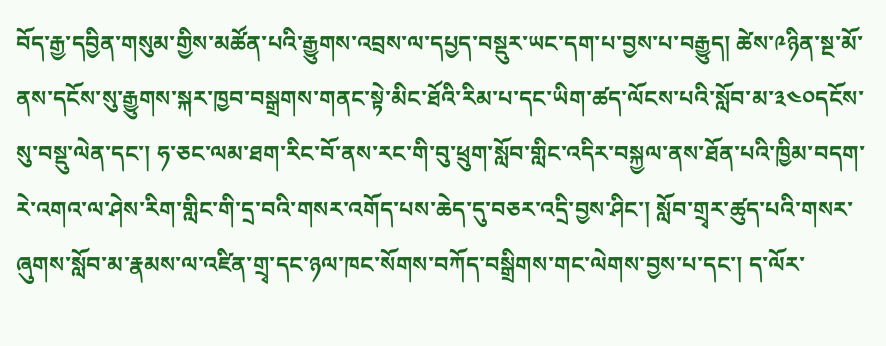བོད་རྒྱ་དབྱིན་གསུམ་གྱིས་མཚོན་པའི་རྒྱུགས་འབྲས་ལ་དཔྱད་བསྡུར་ཡང་དག་པ་བྱས་པ་བརྒྱུད། ཚེས་༩ཉིན་སྔ་མོ་ནས་དངོས་སུ་རྒྱུགས་སྐར་ཁྱབ་བསྒྲགས་གནང་སྟེ་མིང་ཐོའི་རིམ་པ་དང་ཡིག་ཚད་ལོངས་པའི་སློབ་མ་༣༤༠དངོས་སུ་བསྡུ་ལེན་དང་། ཧ་ཅང་ལམ་ཐག་རིང་བོ་ནས་རང་གི་བུ་ཕྲུག་སློབ་གླིང་འདིར་བསྐྱལ་ནས་ཐོན་པའི་ཁྱིམ་བདག་རེ་འགའ་ལ་ཤེས་རིག་གླིང་གི་དྲ་བའི་གསར་འགོད་པས་ཆེད་དུ་བཅར་འདྲི་བྱས་ཤིང་། སློབ་གྲྭར་ཚུད་པའི་གསར་ཞུགས་སློབ་མ་རྣམས་ལ་འཛིན་གྲྭ་དང་ཉལ་ཁང་སོགས་བཀོད་བསྒྲིགས་གང་ལེགས་བྱས་པ་དང་། ད་ལོར་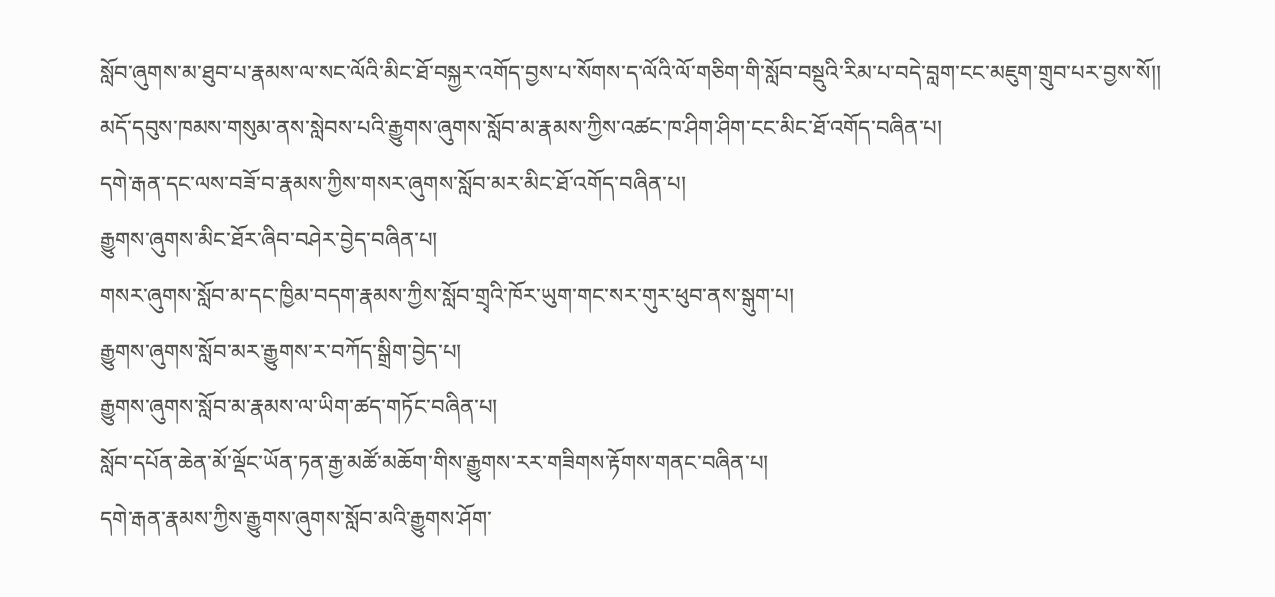སློབ་ཞུགས་མ་ཐུབ་པ་རྣམས་ལ་སང་ལོའི་མིང་ཐོ་བསྐྱར་འགོད་བྱས་པ་སོགས་ད་ལོའི་ལོ་གཅིག་གི་སློབ་བསྡུའི་རིམ་པ་བདེ་བླག་ངང་མཇུག་གྲུབ་པར་བྱས་སོ།།
མདོ་དབུས་ཁམས་གསུམ་ནས་སླེབས་པའི་རྒྱུགས་ཞུགས་སློབ་མ་རྣམས་ཀྱིས་འཚང་ཁ་ཤིག་ཤིག་ངང་མིང་ཐོ་འགོད་བཞིན་པ།
དགེ་རྒན་དང་ལས་བཟོ་བ་རྣམས་ཀྱིས་གསར་ཞུགས་སློབ་མར་མིང་ཐོ་འགོད་བཞིན་པ།
རྒྱུགས་ཞུགས་མིང་ཐོར་ཞིབ་བཤེར་བྱེད་བཞིན་པ།
གསར་ཞུགས་སློབ་མ་དང་ཁྱིམ་བདག་རྣམས་ཀྱིས་སློབ་གྲྭའི་ཁོར་ཡུག་གང་སར་གུར་ཕུབ་ནས་སྒུག་པ།
རྒྱུགས་ཞུགས་སློབ་མར་རྒྱུགས་ར་བཀོད་སྒྲིག་བྱེད་པ།
རྒྱུགས་ཞུགས་སློབ་མ་རྣམས་ལ་ཡིག་ཚད་གཏོང་བཞིན་པ།
སློབ་དཔོན་ཆེན་མོ་ལྡོང་ཡོན་ཏན་རྒྱ་མཚོ་མཆོག་གིས་རྒྱུགས་རར་གཟིགས་རྟོགས་གནང་བཞིན་པ།
དགེ་རྒན་རྣམས་ཀྱིས་རྒྱུགས་ཞུགས་སློབ་མའི་རྒྱུགས་ཤོག་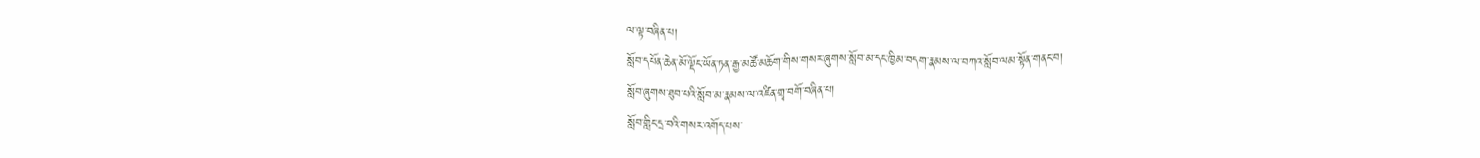ལ་ལྟ་བཞིན་པ།
སློབ་དཔོན་ཆེན་མོ་ལྡོང་ཡོན་ཏན་རྒྱ་མཚོ་མཆོག་གིས་གསར་ཞུགས་སློབ་མ་དང་ཁྱིམ་བདག་རྣམས་ལ་བཀའ་སློབ་ལམ་སྟོན་གནང་བ།
སློབ་ཞུགས་ཐུབ་པའི་སློབ་མ་རྣམས་ལ་འཛིན་གྲྭ་བགོ་བཞིན་པ།
སློབ་གླིང་དྲ་བའི་གསར་འགོད་པས་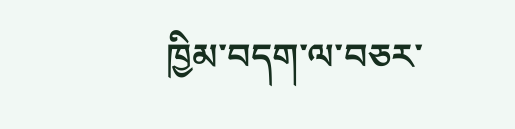ཁྱིམ་བདག་ལ་བཅར་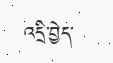འདྲི་བྱེད་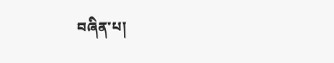བཞིན་པ།